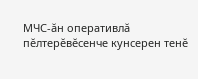МЧС-ăн оперативлă пĕлтерĕвĕсенче кунсерен тенĕ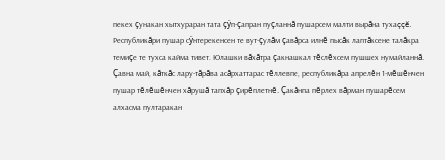пекех çунакан хытхураран тата çÿп-çапран пуçланнă пушарсем малти вырăна тухаççĕ. Республикăри пушар сÿнтерекенсен те вут-çулăм çавăрса илнĕ пысăк лаптăксене талăкра темиçе те тухса кайма тивет. Юлашки вăхăтра çакнашкал тĕслĕхсем пушшех нумайланнă.
Çавна май, кăткăс лару-тăрăва асăрхаттарас тĕллевпе, республикăра апрелĕн 1-мĕшĕнчен пушар тĕлĕшĕнчен хăрушă тапхăр çирĕплетнĕ. Çакăнпа пĕрлех вăрман пушарĕсем алхасма пултаракан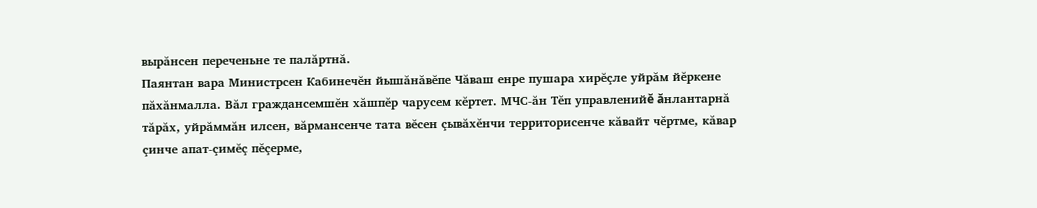вырăнсен переченьне те палăртнă.
Паянтан вара Министрсен Кабинечĕн йышăнăвĕпе Чăваш енре пушара хирĕçле уйрăм йĕркене пăхăнмалла. Вăл граждансемшĕн хăшпĕр чарусем кĕртет. МЧС-ăн Тĕп управленийĕ ăнлантарнă тăрăх, уйрăммăн илсен, вăрмансенче тата вĕсен çывăхĕнчи территорисенче кăвайт чĕртме, кăвар çинче апат-çимĕç пĕçерме,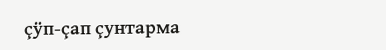çÿп-çап çунтарма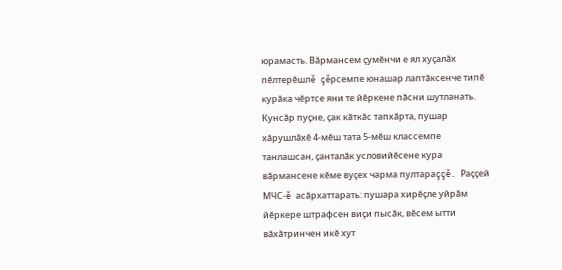юрамасть. Вăрмансем çумĕнчи е ял хуçалăх пĕлтерĕшлĕ çĕрсемпе юнашар лаптăксенче типĕ курăка чĕртсе яни те йĕркене пăсни шутланать. Кунсăр пуçне, çак кăткăс тапхăрта, пушар хăрушлăхĕ 4-мĕш тата 5-мĕш классемпе танлашсан, çанталăк условийĕсене кура вăрмансене кĕме вуçех чарма пултараççĕ. Раççей МЧС-ĕ асăрхаттарать: пушара хирĕçле уйрăм йĕркере штрафсен виçи пысăк, вĕсем ытти вăхăтринчен икĕ хут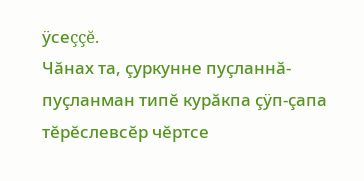ÿсеççĕ.
Чăнах та, çуркунне пуçланнă-пуçланман типĕ курăкпа çÿп-çапа тĕрĕслевсĕр чĕртсе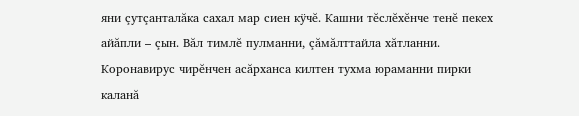яни çутçанталăка сахал мар сиен кÿчĕ. Кашни тĕслĕхĕнче тенĕ пекех айăпли – çын. Вăл тимлĕ пулманни, çăмăлттайла хăтланни. Коронавирус чирĕнчен асăрханса килтен тухма юраманни пирки каланă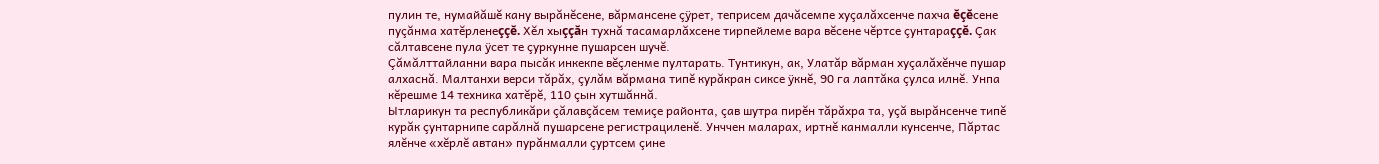пулин те, нумайăшĕ кану вырăнĕсене, вăрмансене çÿрет, теприсем дачăсемпе хуçалăхсенче пахча ĕçĕсене пуçăнма хатĕрленеççĕ. Хĕл хыççăн тухнă тасамарлăхсене тирпейлеме вара вĕсене чĕртсе çунтараççĕ. Çак сăлтавсене пула ÿсет те çуркунне пушарсен шучĕ.
Çăмăлттайланни вара пысăк инкекпе вĕçленме пултарать. Тунтикун, ак, Улатăр вăрман хуçалăхĕнче пушар алхаснă. Малтанхи верси тăрăх, çулăм вăрмана типĕ курăкран сиксе ÿкнĕ, 90 га лаптăка çулса илнĕ. Унпа кĕрешме 14 техника хатĕрĕ, 110 çын хутшăннă.
Ытларикун та республикăри çăлавçăсем темиçе районта, çав шутра пирĕн тăрăхра та, уçă вырăнсенче типĕ курăк çунтарнипе сарăлнă пушарсене регистрациленĕ. Унччен маларах, иртнĕ канмалли кунсенче, Пăртас ялĕнче «хĕрлĕ автан» пурăнмалли çуртсем çине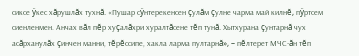сиксе ÿкес хăрушлăх тухнă. «Пушар сÿнтерекенсен çулăм çулне чарма май килнĕ, пÿртсем сиенленмен. Анчах вăл пĕр хуçалăхри хуралтăсене тĕп тунă. Хытхурана çунтарнă чух асăрханулăх çинчен манни, тĕрĕссипе, хакла ларма пултарнă», – пĕлтерет МЧС-ăн тĕп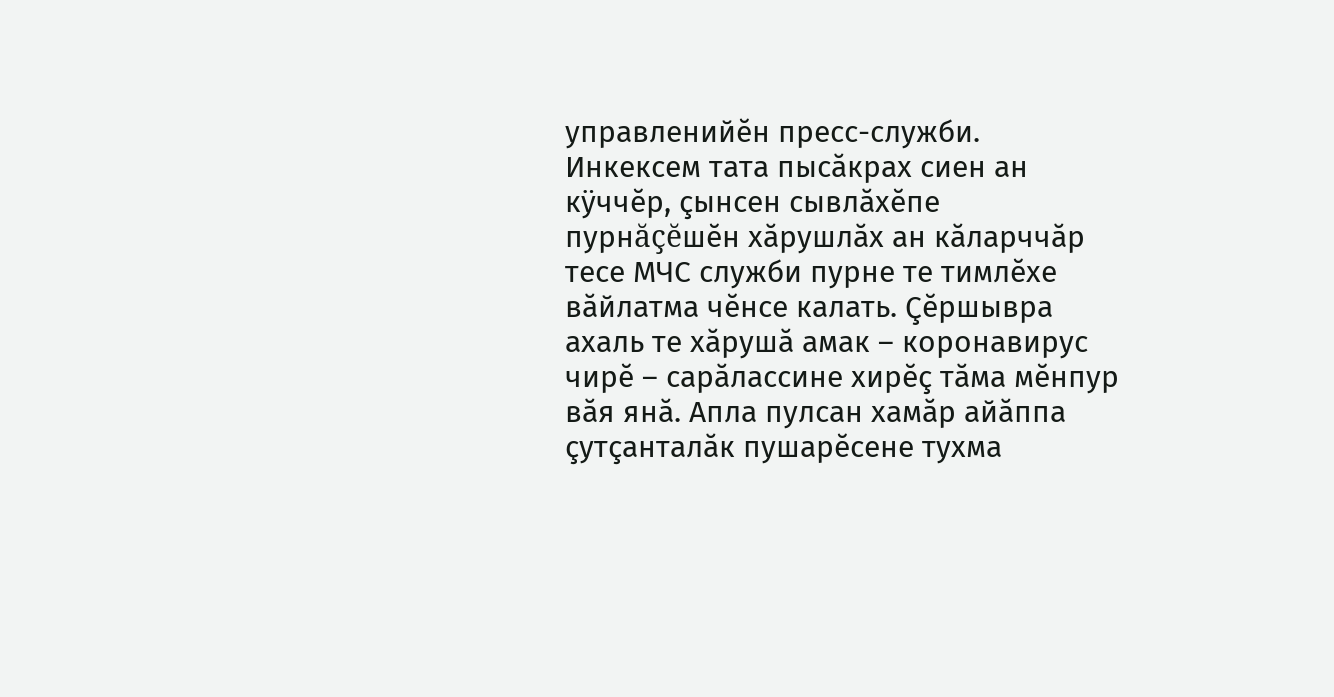управленийĕн пресс-служби.
Инкексем тата пысăкрах сиен ан кÿччĕр, çынсен сывлăхĕпе пурнăçĕшĕн хăрушлăх ан кăларччăр тесе МЧС служби пурне те тимлĕхе вăйлатма чĕнсе калать. Çĕршывра ахаль те хăрушă амак – коронавирус чирĕ – сарăлассине хирĕç тăма мĕнпур вăя янă. Апла пулсан хамăр айăппа çутçанталăк пушарĕсене тухма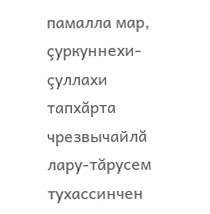памалла мар, çуркуннехи-çуллахи тапхăрта чрезвычайлă лару-тăрусем тухассинчен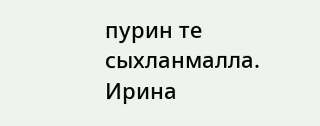пурин те сыхланмалла.
Ирина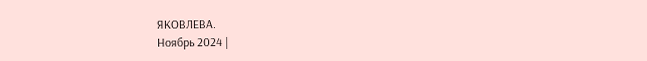ЯКОВЛЕВА.
Ноябрь 2024 |